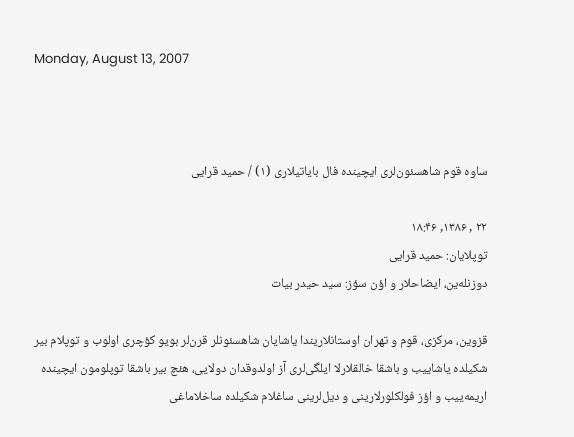Monday, August 13, 2007



ساوه قوم شاهسئون‌لری ایچینده فال بایاتیلاری (۱) / حمید قرایی

۲۲ , ۱۳۸۶, ۱۸:۴۶
توپلایان: حمید قرایی
دوزنله‌ین، ایضاحلار و اؤن سؤز: سید حیدر بیات

قزوین، مرکزی، قوم و تهران اوستانلاریندا یاشایان شاهسئونلر قرن‌لر بویو کؤچری اولوب و توپلام بیر شکیلده یاشاییب و باشقا خالقلارلا ایلگی‌لری آز اولدوقدان دولایی، هئچ بیر باشقا توپلومون ایچینده اریمه‌ییب و اؤز فولکلورلارینی و دیل‌لرینی ساغلام شکیلده ساخلاماغی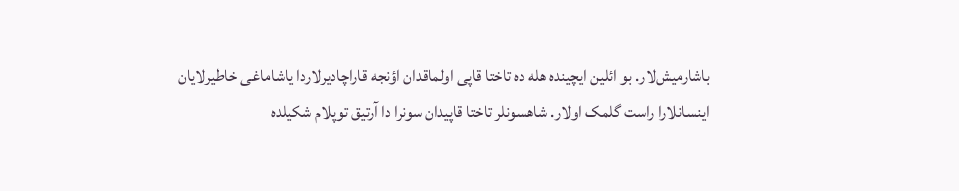باشارمیش‌لار. بو ائلین ایچینده هله‌ ده تاختا قاپی‌ اولماقدان اؤنجه قاراچادیرلاردا یاشاماغی خاطیرلایان اینسانلارا راست گلمک اولار. شاهسونلر تاختا قاپیدان سونرا دا آرتیق توپلام شکیلده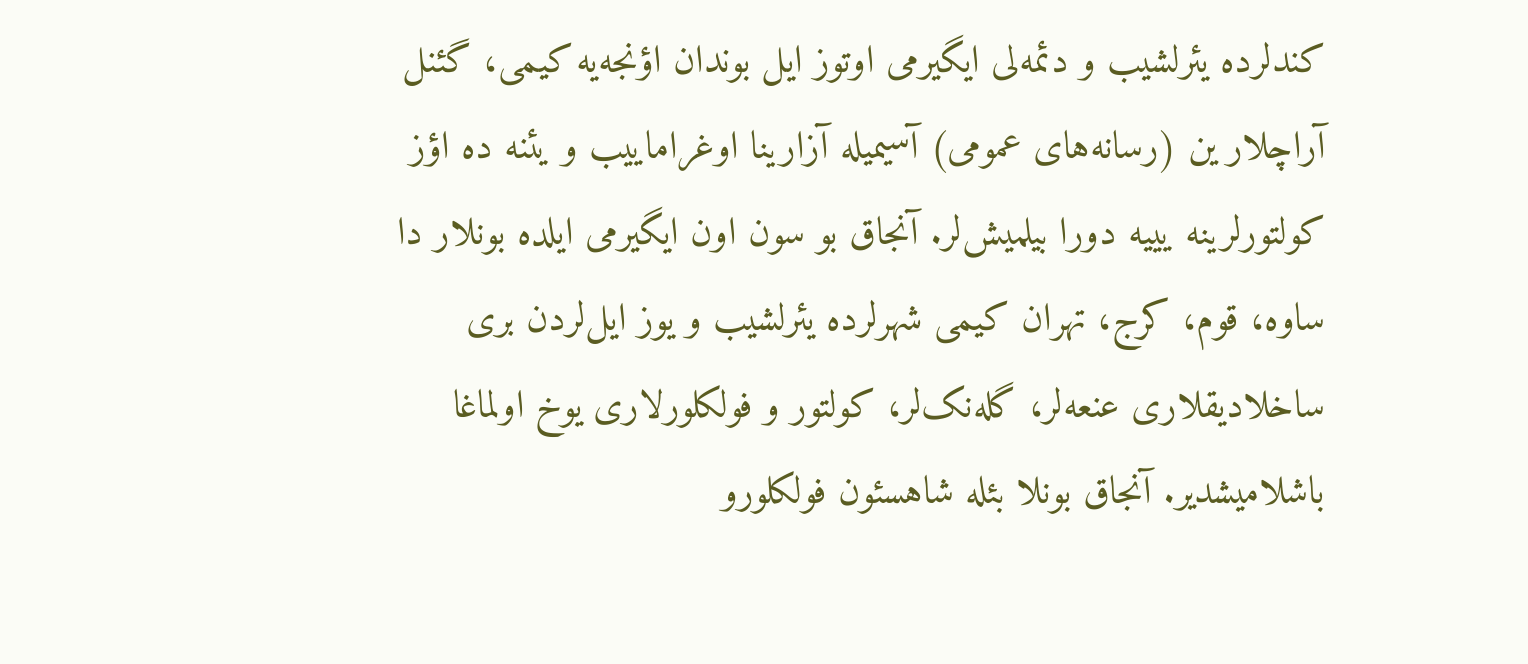کندلرده یئرلشیب و دئمه‌لی ایگیرمی اوتوز ایل بوندان اؤنجه‌یه کیمی، گئنل آراچلار ین (رسانه‌های عمومی) آسیمیله آزارینا اوغراماییب و یئنه ده اؤز کولتورلرینه یییه دورا بیلمیش‌لر. آنجاق بو سون اون ایگیرمی ایلده بونلار دا ساوه، قوم، کرج، تهران کیمی شهرلرده یئرلشیب و یوز ایل‌لردن بری ساخلادیقلاری عنعه‌لر، گله‌نک‌لر، کولتور و فولکلورلاری یوخ اولماغا باشلامیشدیر. آنجاق بونلا بئله شاهسئون فولکلورو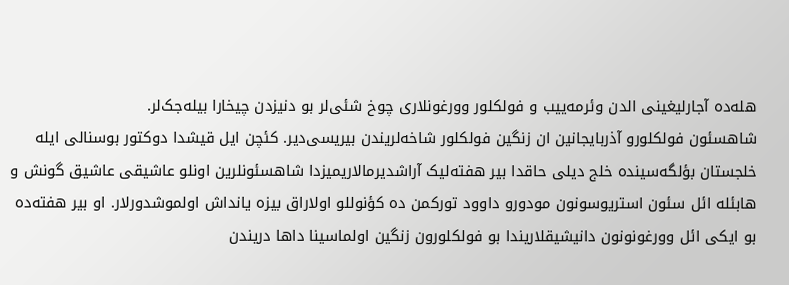هله‌ده آجارلیغینی الدن وئرمه‌ییب و فولکلور وورغونلاری چوخ شئی‌لر بو دنیزدن چیخارا بیله‌جک‌لر.
شاهسئون فولکلورو آذربایجانین ان زنگین فولکلور شاخه‌لریندن بیریسی‌دیر. کئچن ایل قیشدا دوکتور بوسنالی‌ ایله خلجستان بؤلگه‌سینده خلج دیلی حاقدا بیر هفته‌لیک آراشدیرمالاریمیزدا شاهسئونلرین اونلو عاشیقی عاشیق گونش و هابئله ائل سئون استریوسونون مودورو داوود تورکمن ده کؤنوللو اولاراق بیزه یانداش اولموشدورلار. او بیر هفته‌ده بو ایکی ائل وورغونونون دانیشیقلاریندا بو فولکلورون زنگین اولماسینا داها دریندن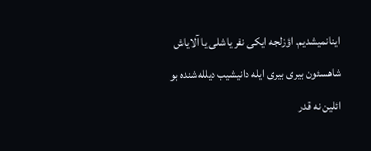اینانمیشدیم. اؤزلجه ایکی نفر یاشلی یا آلایاش شاهسئون بیری بیری ایله دانیشیب دیلله‌شنده بو ائلین نه قدر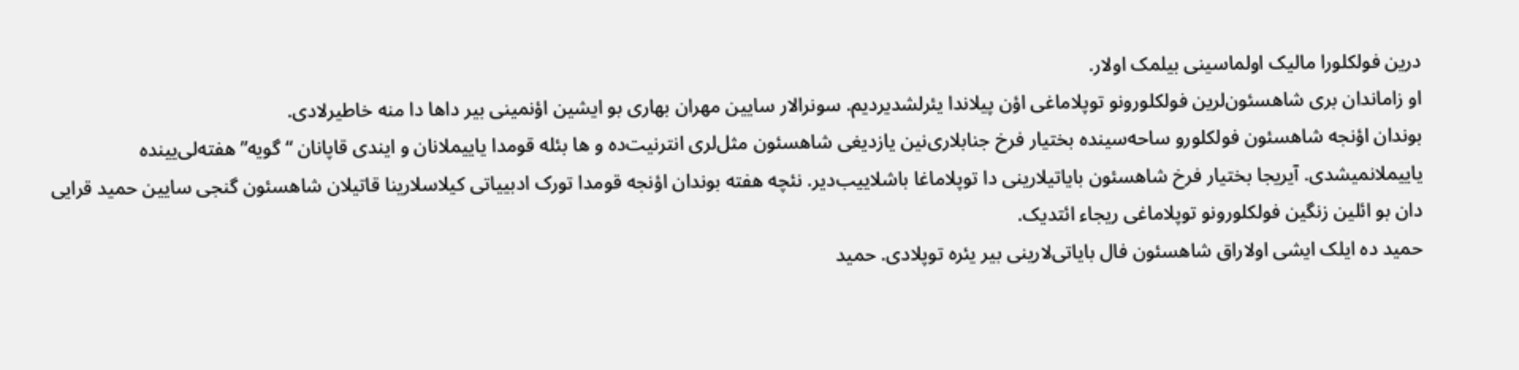درین فولکلورا مالیک اولماسینی بیلمک اولار.
او زاماندان بری شاهسئون‌لرین فولکلورونو توپلاماغی اؤن پیلاندا یئرلشدیردیم. سونرالار سایین مهران بهاری بو ایشین اؤنمینی بیر داها دا منه خاطیرلادی.
بوندان اؤنجه شاهسئون فولکلورو ساحه‌سینده بختیار فرخ جنابلاری‌نین یازدیغی شاهسئون مثل‌لری انترنیت‌ده و ها بئله قومدا یاییملانان و ایندی قاپانان “گویه” هفته‌لی‌یینده یاییملانمیشدی. آیریجا بختیار فرخ شاهسئون بایاتیلارینی دا توپلاماغا باشلاییب‌دیر. نئچه هفته بوندان اؤنجه قومدا تورک ادبییاتی کیلاسلارینا قاتیلان شاهسئون گنجی سایین حمید قرایی دان بو ائلین زنگین فولکلورونو توپلاماغی ریجاء ائتدیک.
حمید ده ایلک ایشی اولاراق شاهسئون فال بایاتی‌لارینی بیر یئره توپلادی. حمید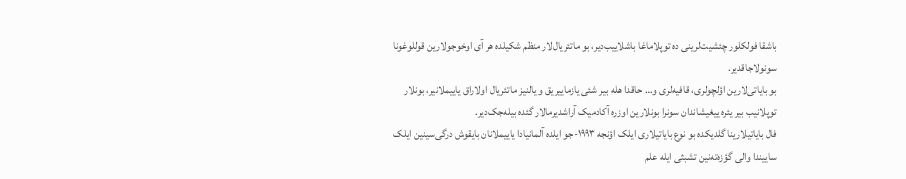باشقا فولکلور چئشیت‌لرینی ده توپلاماغا باشلاییب‌دیر، بو ماتئریال‌لار منظم شکیلده هر آی اوخوجولارین قوللوغونا سونولاجاقدیر.
بو بایاتی‌لارین اؤلچولری، قافیه‌لری و… حاقدا هله‌ بیر شئی یازماییریق و یالنیز ماتئریال اولاراق یاییملانیر، بونلار توپلانیب بیر یئره ییغیشاندان سونرا بونلارین اوزره آکادمیک آراشدیرمالار گئده بیله‌جک‌دیر.
فال بایاتیلارینا گلدیکده بو نوع بایاتیلاری ایلک اؤنجه ۱۹۹۳-جو ایلده آلمانیادا یاییملانان بایقوش درگی‌سینین ایلک ساییندا والی گؤزه‌ته‌نین تشبثی ایله علم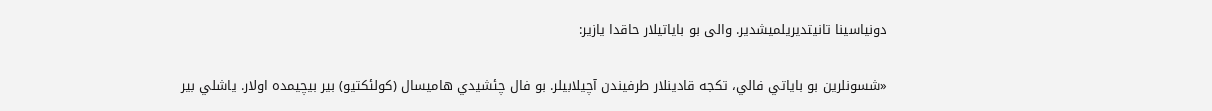دونیاسینا تانیتدیریلمیشدیر. والی بو بایاتیلار حاقدا یازیر:

«شسونلرين بو باياتي فالي، تکجه قادينلار طرفيندن آچيلابيلر. بو فال چئشيدي هاميسال (کولئکتيو) بير بيچيمده اولار. ياشلي بير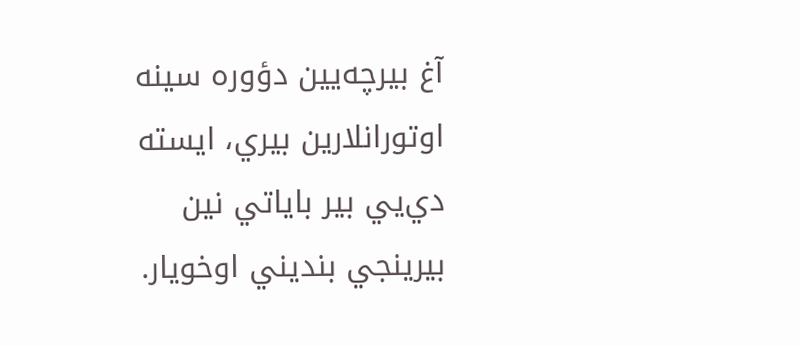آغ بيرچه‌یين دؤوره سينه اوتورانلارين بيري، ايسته دي‌یي بير باياتي نين بيرينجي بنديني اوخويار.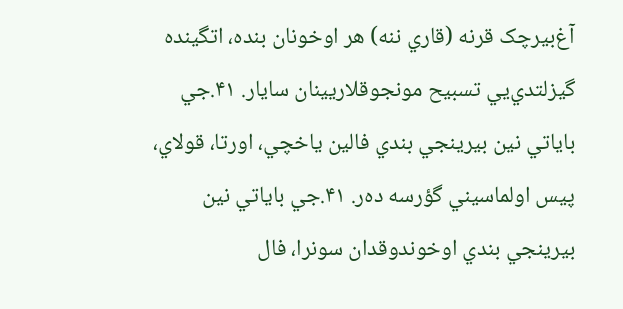آغ‌بيرچک قرنه (قاري ننه) هر اوخونان بنده، اتگينده گيزلتدي‌یي تسبيح مونجوقلاريينان سايار. ۴۱.جي باياتي نين بيرينجي بندي فالين ياخچي، اورتا، قولاي، پيس اولماسيني گؤرسه ده‌ر. ۴۱.جي باياتي نين بيرينجي بندي اوخوندوقدان سونرا، فال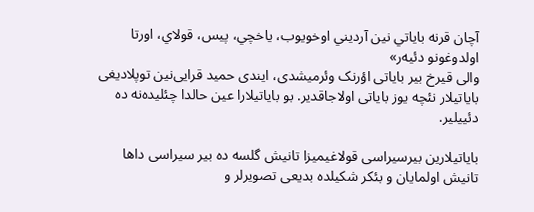آچان قرنه باياتي نين آرديني اوخويوب، ياخچي، پيس، قولاي، اورتا اولدوغونو دئیه‌ر»
والی‌ قیرخ بیر بایاتی اؤرنک وئرمیشدی، ایندی حمید قرایی‌نین توپلادیغی بایاتیلار نئچه یوز بایاتی اولاجاقدیر. بو بایاتیلارا عین حالدا چئلیده‌نه‌ ده دئییلیر.

بایاتیلارین بیرسیراسی قولاغیمیزا تانیش گلسه‌ ده بیر سیراسی داها تانیش اولمایان و بئکر شکیلده بدیعی تصویرلر و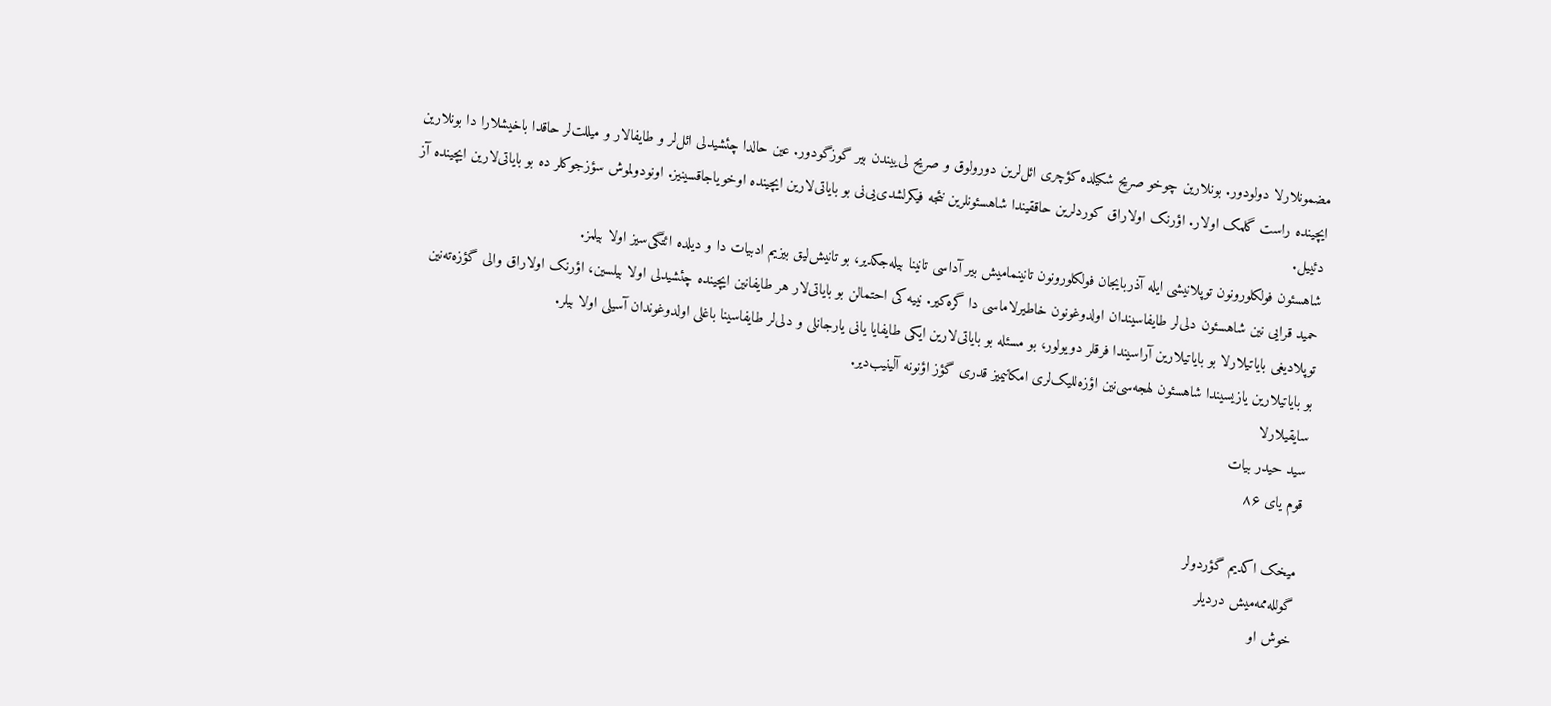مضمونلارلا دولودور. بونلارین چوخو صریح شکیلده کؤچری ائل‌لرین دورولوق و صریح لی‌ییندن بیر گوزگودور. عین حالدا چئشیدلی ائل‌لر و طایفالار و میللت‌لر حاقدا باخیشلارا دا بونلارین ایچینده راست گلمک اولار. اؤرنک اولاراق کوردلرین حاققیندا شاهسئونلرین نئجه فیکرلشدی‌یی‌نی بو بایاتی‌لارین ایچینده اوخویاجاقسینیز. اونودولموش سؤزجوکلر ده بو بایاتی‌لارین ایچینده آز دئییل.
شاهسئون فولکلورونون توپلانیشی ایله آذربایجان فولکلورونون تانینمامیش بیر آداسی تانینا بیله‌جکدیر، بو تانیش‌لیق بیزیم ادبیات دا و دیلده ائتگی‌سیز اولا بیلمز.
حمید قرایی نین شاهسئون دلی‌لر طایفاسیندان اولدوغونون خاطیرلاماسی دا گره‌کیر. نییه کی احتمالن بو بایاتی‌لار هر طایفانین ایچینده چئشیدلی اولا بیلسین، اؤرنک اولاراق والی گؤزه‌ته‌نین توپلادیغی بایاتیلارلا بو بایاتیلارین آراسیندا فرقلر دویولور، بو مسئله بو بایاتی‌لارین ایکی طایفایا یانی یارجانلی و دلی‌لر طایفاسینا باغلی اولدوغوندان آسیلی اولا بیلر.
بو بایاتیلارین یازیسیندا شاهسئو‌ن لهجه‌سی‌نین اؤزه‌للیک‌لری امکانیمیز قدری گؤز اؤنونه آلینیب‌دیر.
سایقیلارلا
سید حیدر بیات
قوم یای ۸۶

میخک اکدیم گؤردولر
گولله‌ممه‌میش دردیلر
خوش او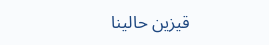قیزین حالینا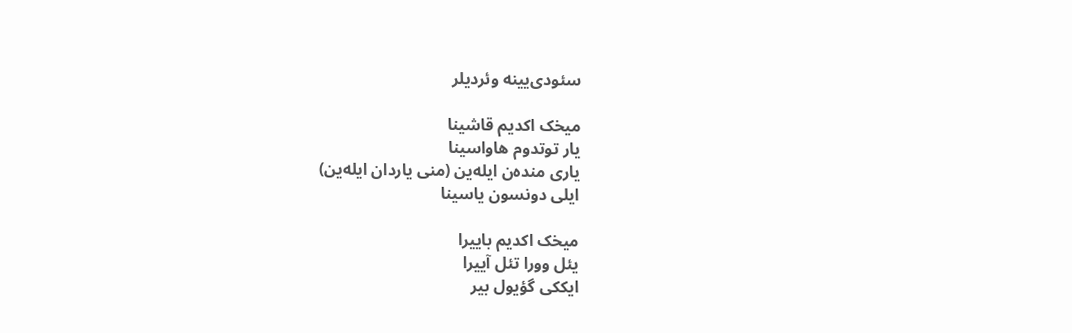سئودی‌یینه وئردیلر

میخک اکدیم قاشینا
یار توتدوم هاواسینا
یاری منده‌ن ایله‌ین (منی یاردان ایله‌ین)
ایلی دونسون یاسینا

میخک اکدیم باییرا
یئل وورا تئل آییرا
ایککی گؤیول بیر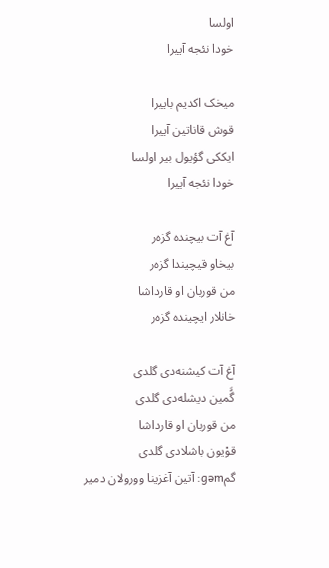اولسا
خودا نئجه آییرا

میخک اکدیم باییرا
قوش قاناتین آییرا
ایککی گؤیول بیر اولسا
خودا نئجه آییرا

آغ آت بیچنده گزه‌ر
بیخاو قیچیندا گزه‌ر
من قوربان او قارداشا
خانلار ایچینده گزه‌ر

آغ آت کیشنه‌دی گلدی
گًَمین دیشله‌دی گلدی
من قوربان او قارداشا
قوْیون باشلادی گلدی
گمgəm: آتین آغزینا وورولان دمیر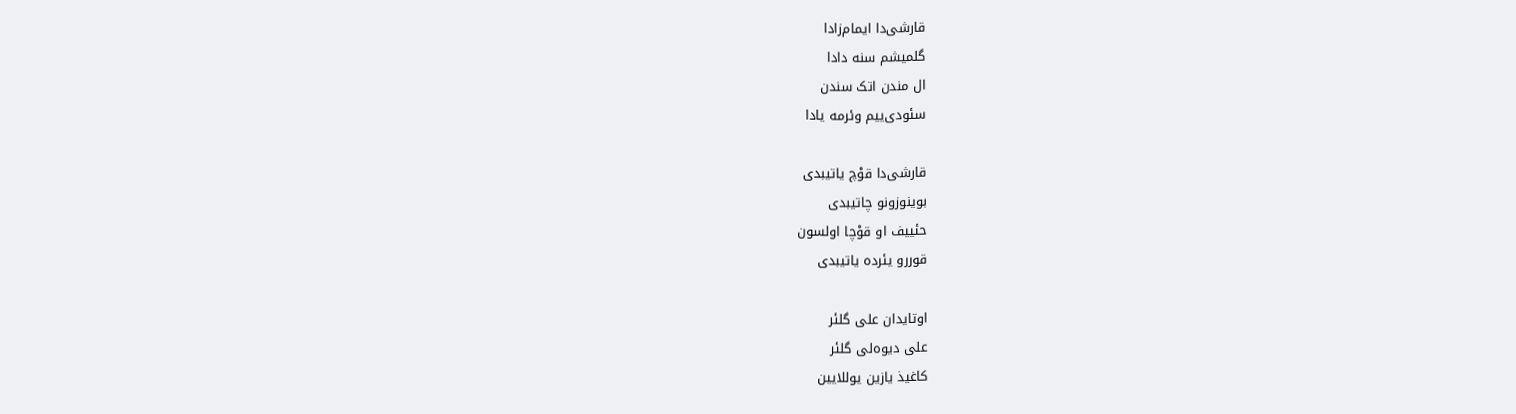قارشی‌دا ایمام‌زادا
گلمیشم سنه دادا
ال مندن اتک سندن
سئودی‌ییم وئرمه یادا

قارشی‌دا قوْچ یاتیبدی
بوینوزونو چاتیبدی
حئییف او قوْچا اولسون
قوررو یئرده یاتیبدی

اوتایدان علی گلئر
علی دیوه‌لی گلئر
کاغیذ یازین یوللایین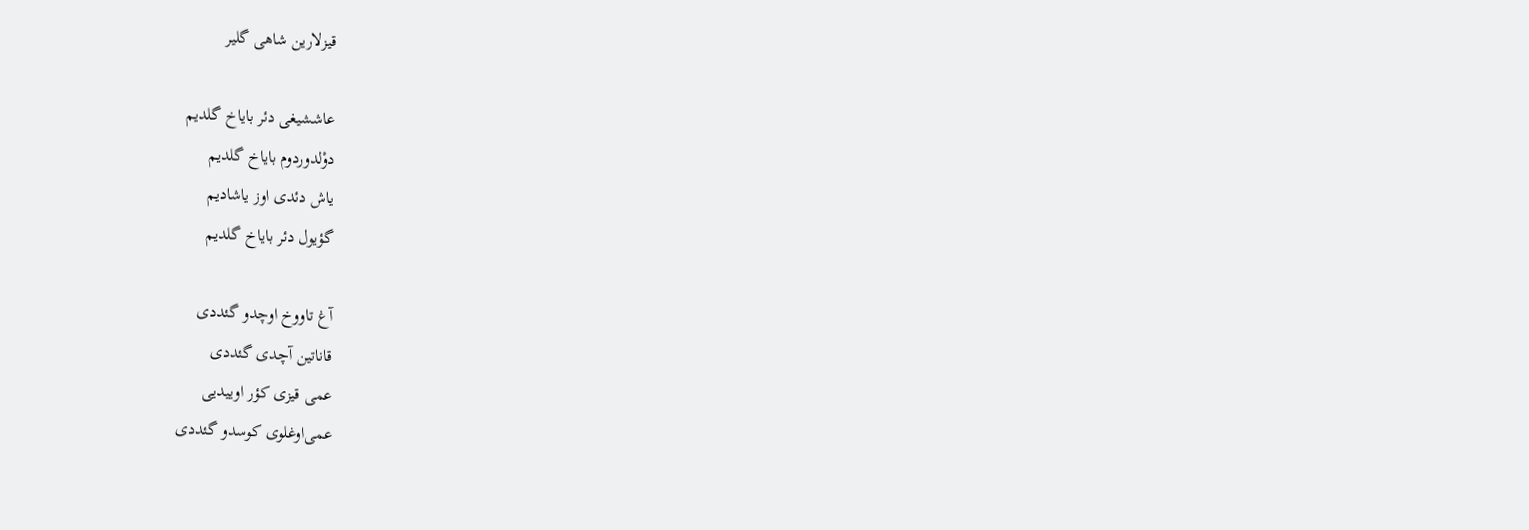قیزلارین شاهی گلیر

عاششیغی دئر بایاخ گلدیم
دوْلدوردوم بایاخ گلدیم
یاش دئدی اوز یاشادیم
گؤیول دئر بایاخ گلدیم

آغ تاووخ اوچدو گئددی
قاناتین آچدی گئددی
عمی قیزی کؤر اوییدیی
عمی‌اوغلوی کوسدو گئددی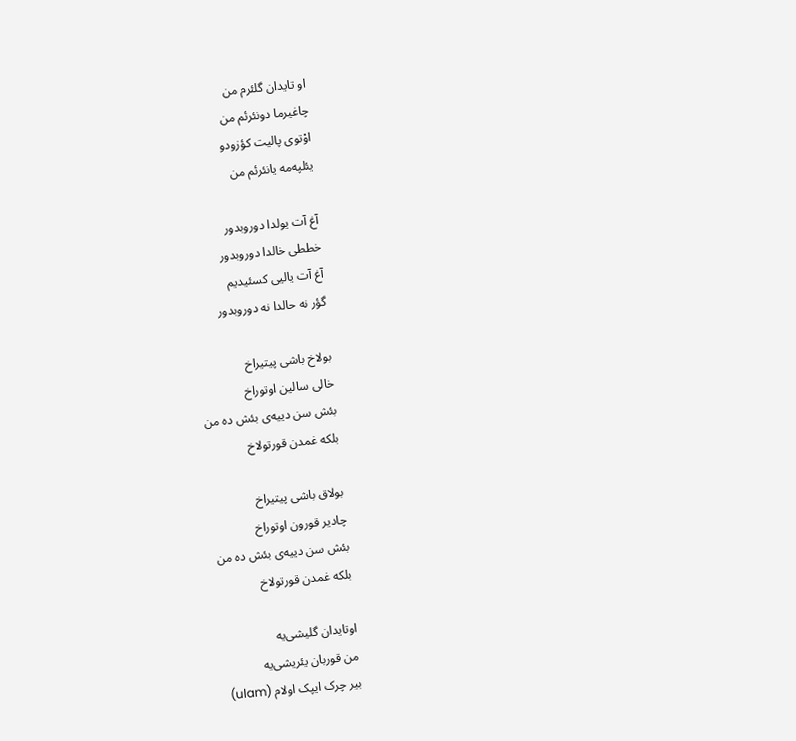او تایدان گلئرم من
چاغیرما دونئرئم من
اوْتوی پالیت کؤزودو
یئلپه‌مه یانئرئم من

آغ آت یولدا دوروبدور
خططی خالدا دوروبدور
آغ آت یالیی کسئیدیم
گؤر نه حالدا نه دوروبدور

بولاخ باشی پیتیراخ
خالی سالین اوتوراخ
بئش سن دییه‌ی بئش ده من
بلکه غمدن قورتولاخ

بولاق باشی پیتیراخ
چادیر قورون اوتوراخ
بئش سن دییه‌ی بئش ده من
بلکه غمدن قورتولاخ

اوتایدان گلیشی‌یه
من قوربان یئریشی‌یه
بیر چرک ایپک اولام (ulam)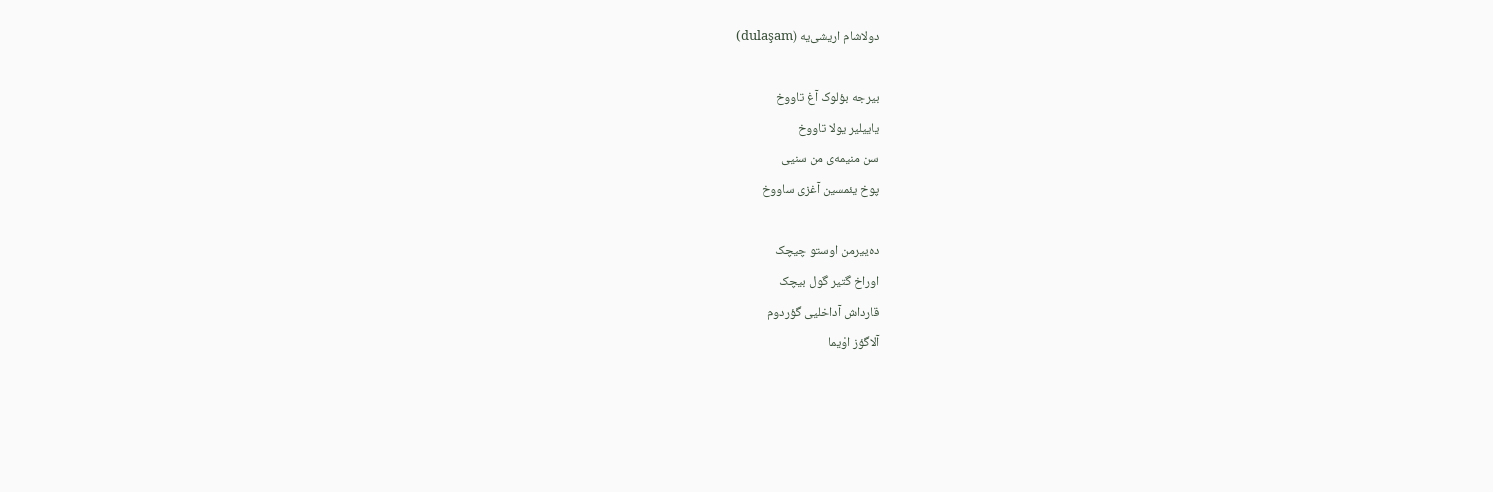دولاشام اریشی‌‌یه (dulaşam)

بیرجه بؤلوک آغ تاووخ
یاییلیر یولا تاووخ
سن منیمه‌ی من سنیی
پوخ یئمسین آغزی ساووخ

ده‌ییرمن اوستو چیچک
اوراخ گتیر گول بیچک
قارداش آداخلیی گؤردوم
آلاگؤز اوْیما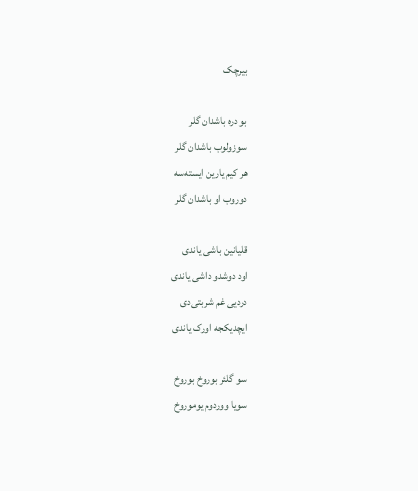بیرچک

بو دره باشدان گلر
سوزولوب باشدان گلر
هر کیم یارین ایسته‌سه
دوروب او باشدان گلر

قلیانین باشی یاندی
اود دوشدو داشی یاندی
دردیی غم شربتی‌دی
ایچدیکجه اورک یاندی

سو گلئر بوروخ بوروخ
سویا ووردوم یوموروخ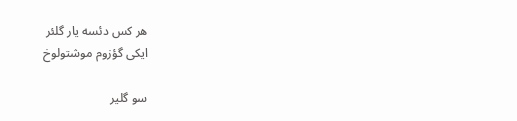هر کس دئسه یار گلئر
ایکی گؤزوم موشتولوخ

سو گلیر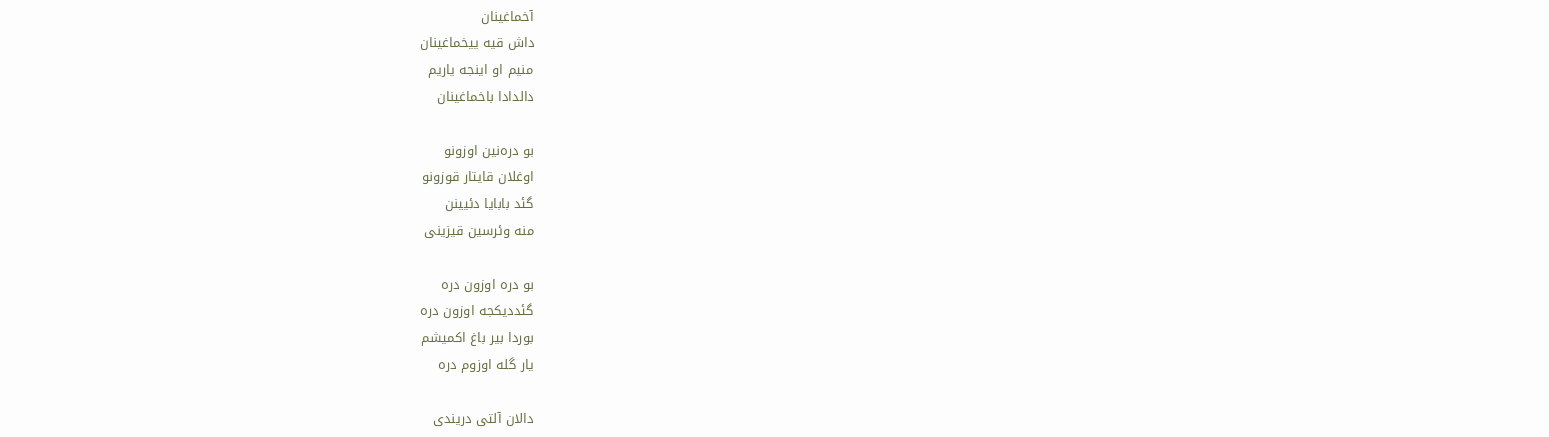آخماغینان
داش قیه ییخماغینان
منیم او اینجه یاریم
دالدادا باخماغینان

بو دره‌نین اوزونو
اوغلان قایتار قوزونو
گئد بابایا دئیینن
منه وئرسین قیزینی

بو دره اوزون دره
گئددیکجه اوزون دره
بوردا بیر باغ اکمیشم
یار گله اوزوم دره

دالان آلتی دریندی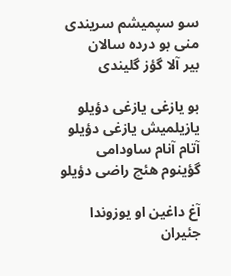سو سپمیشم سریندی
منی بو درده سالان
بیر آلا گؤز گلیندی

بو یازغی یازغی دؤیلو
یازیلمیش یازغی دؤیلو
آتام آنام ساودامی
گؤینوم هئچ راضی دؤیلو

آغ داغین او یوزوندا
جئیران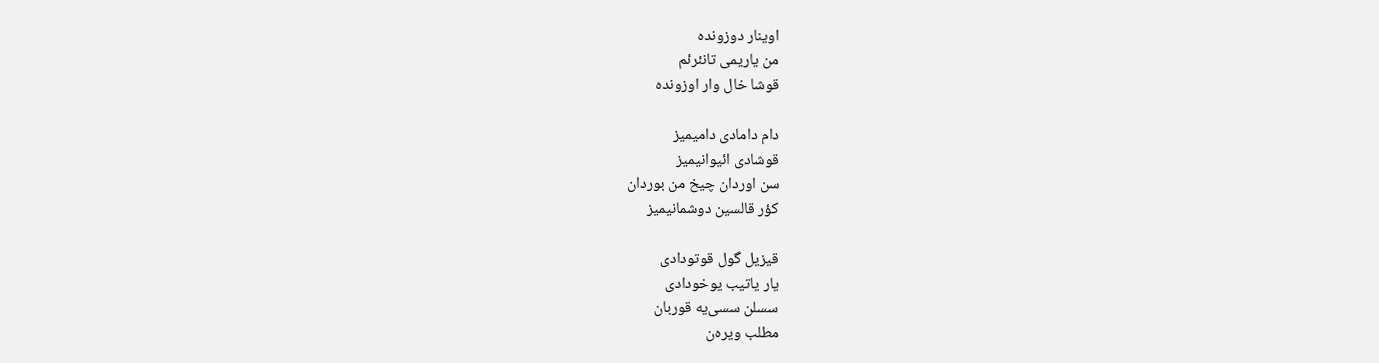اوینار دوزونده
من یاریمی تانئرئم
قوشا خال وار اوزونده

دام دامادی دامیمیز
قوشادی ائیوانیمیز
سن اوردان چیخ من بوردان
کؤر قالسین دوشمانیمیز

قیزیل گول قوتودادی
یار یاتیب یوخودادی
سسلن سسی‌یه قوربان
مطلب ویره‌ن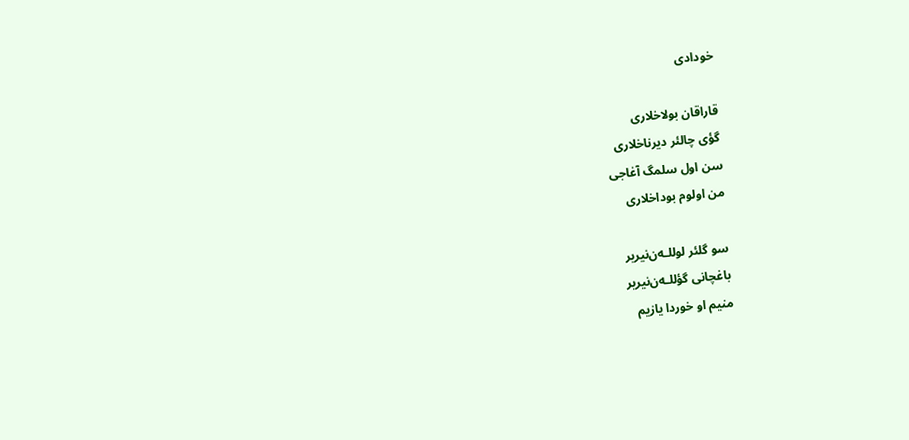خودادی

قاراقان بولاخلاری
گؤی چالئر دیرناخلاری
سن اول سلمگ آغاجی
من اولوم بوداخلاری

سو گلئر لوللـه‌ن‌نیریر
باغچانی گؤللـه‌ن‌نیریر
منیم او خوردا یازیم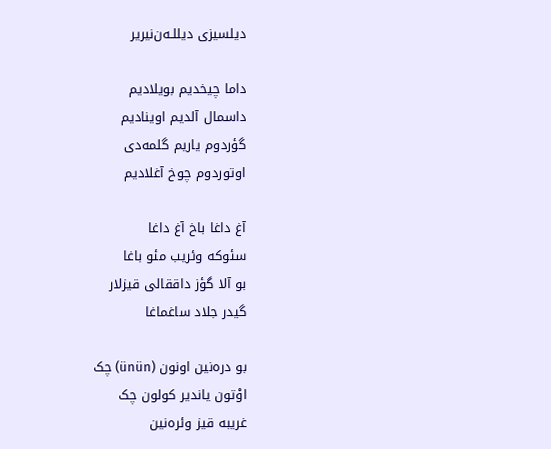دیلسیزی دیللـه‌ن‌نیریر

داما چیخدیم بویلادیم
داسمال آلدیم اوینادیم
گؤردوم یاریم گلمه‌دی
اوتوردوم چوخ آغلادیم

آغ داغا باخ آغ داغا
سئوکه وئریب مئو باغا
بو آلا گؤز داققالی قیزلار
گیدر جلاد ساغماغا

بو دره‌نین اونون (ünün) چک
اوْتون یاندیر کولون چک
غریبه قیز وئره‌نین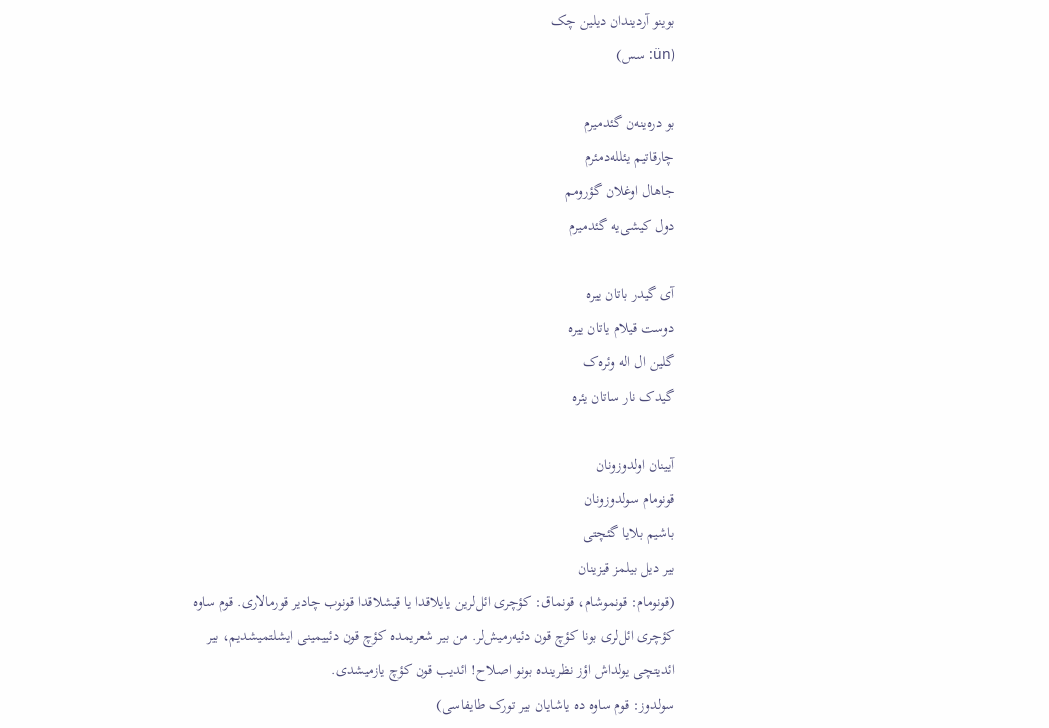بوینو آردیندان دیلین چک
(ün: سس)

بو دره‌ینه‌ن گئدمیرم
چارقاتیم یئلله‌دمئرم
جاهال اوغلان گؤرومم
دول کیشی‌یه گئدمیرم

آی گیدر باتان ییره
دوست قیلام یاتان ییره
گلین ال اله وئره‌ک
گیدک نار ساتان یئره

آیینان اولدوزونان
قونومام سولدوزونان
باشیم بلایا گئچتی
بیر دیل بیلمز قیزینان
(قونومام: قونموشام، قونماق: کؤچری ائل‌لرین یایلاقدا یا قیشلاقدا قونوب چادیر قورمالاری. قوم ساوه کؤچری ائل‌لری بونا کؤچ قون دئیه‌رمیش‌لر. من بیر شعریمده کؤچ قون دئییمینی ایشلتمیشدیم، بیر ائدیتچی یولداش اؤز نظرینده بونو اصلاح! ائدیب قون کؤچ یازمیشدی.
سولدوز: قوم ساوه ده یاشایان بیر تورک طایفاسی)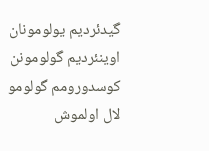گیدئردیم یولومونان
اوینئردیم گولومونن
کوسدورومم گولومو
لال اولموش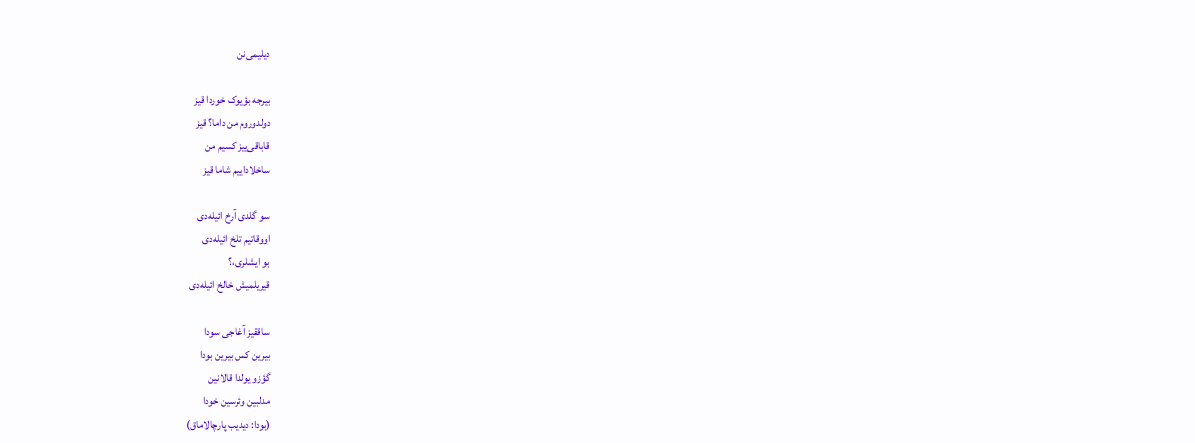دیلیمی‌نن

بیرجه بؤیوک خوردا قیز
دولدوروم من داما؟ قیز
قاباقی‌ییز کسیم من
ساخلاداییم شاما قیز

سو گلدی آرخ ائیله‌دی
اووقاتیم تلخ ائیله‌دی
بو ایشلری،؟
قیریلمیش خالخ ائیله‌دی

ساققیز آغاجی سودا
بیرین کس بیرین بودا
گؤزو یولدا قالانین
مدلبین وئرسین خودا
(بودا: دیدیب پارچالاماق)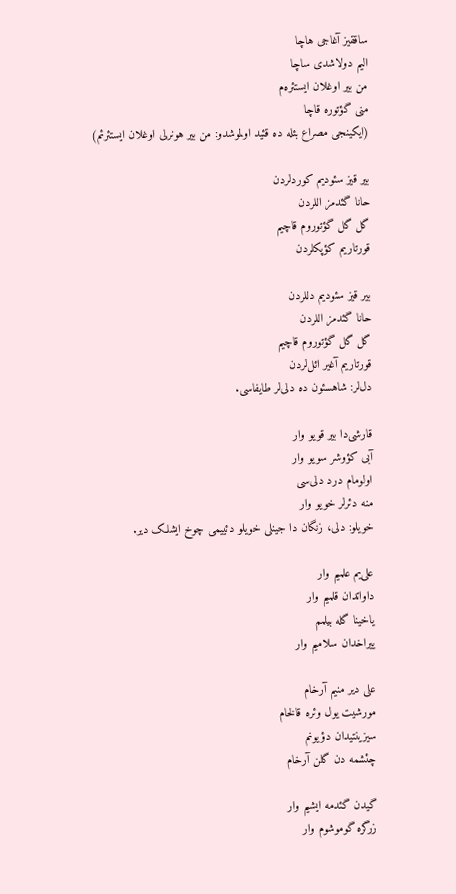ساققیز آغاجی هاچا
الیم دولاشدی ساچا
من بیر اوغلان ایستئره‌م
منی گؤتوره قاچا
(ایکینجی مصراع بئله ده قئید اولموشدو: من بیر هونرلی اوغلان ایستئرئم)

بیر قیز سئودیم کوردلردن
حانا گئدمز اللردن
گل گل گؤتوروم قاچیم
قورتاریم کؤپکلردن

بیر قیز سئودیم دللردن
حانا گئدمز اللردن
گل گل گؤتوروم قاچیم
قورتاریم آغیر ائل‌لردن
دل‌لر: شاهسئون ده دلی‌لر طایفاسی.

قارشی‌دا بیر قویو وار
آبی کؤوشر سویو وار
اولومام درد دلی‌سی
منه دئرلر خویو وار
خویلو: دلی، زنگان دا جینلی خویلو دئییمی چوخ ایشلک دیر.

علی‌یم علمیم وار
داواتدان قلمیم وار
یاخینا گله بیلمم
ییراخدان سلامیم وار

علی دیر منیم آرخام
مورشیت یول وئره قالخام
سیزینتیدان دؤیونم
چئشمه دن گلن آرخام

گیدن گئدمه ایشیم وار
زرگره گوموشوم وار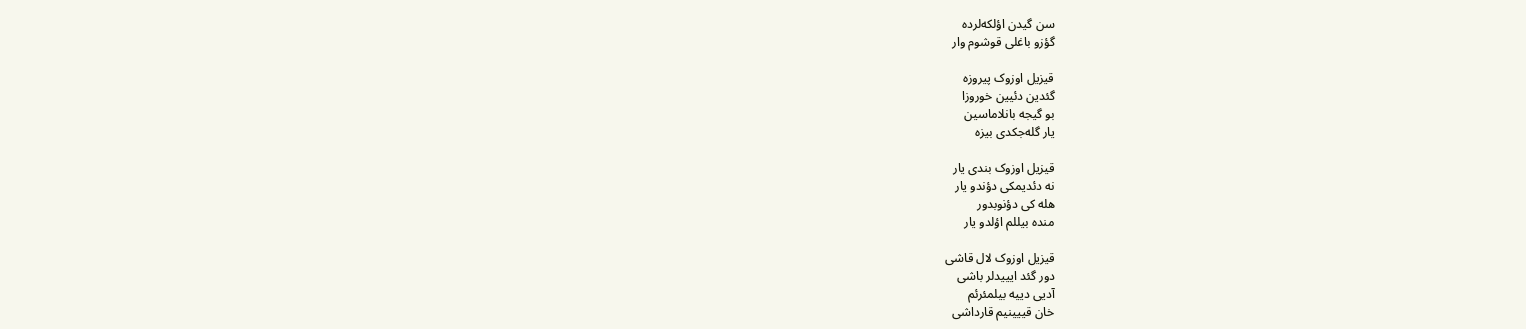سن گیدن اؤلکه‌لرده
گؤزو باغلی قوشوم وار

قیزیل اوزوک پیروزه
گئدین دئیین خوروزا
بو گیجه بانلاماسین
یار گله‌جکدی بیزه

قیزیل اوزوک بندی یار
نه دئدیمکی دؤندو یار
هله کی دؤنوبدور
منده بیللم اؤلدو یار

قیزیل اوزوک لال قاشی
دور گئد ایییدلر باشی
آدیی دییه بیلمئرئم
خان قییینیم قارداشی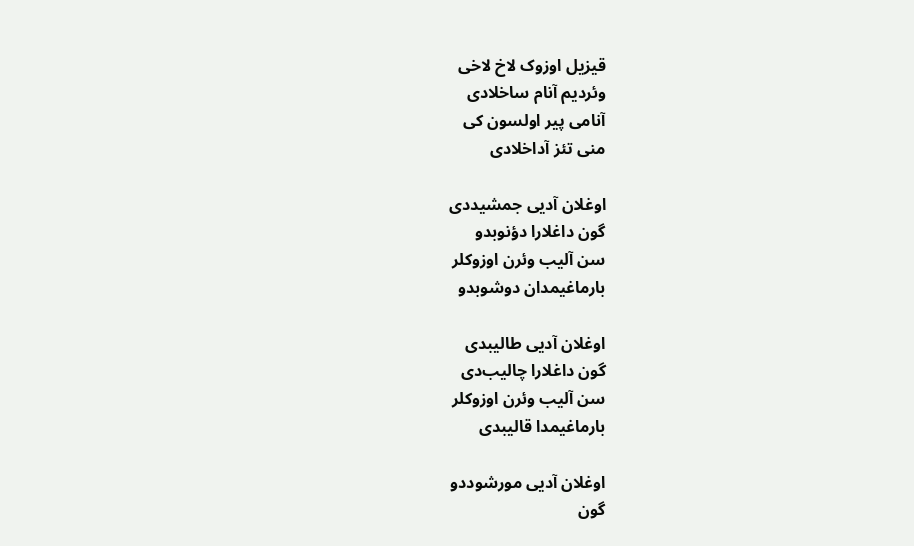قیزیل اوزوک لاخ لاخی
وئردیم آنام ساخلادی
آنامی پیر اولسون کی
منی تئز آداخلادی

اوغلان آدیی جمشیددی
گون داغلارا دؤنوبدو
سن آلیب وئرن اوزوکلر
بارماغیمدان دوشوبدو

اوغلان آدیی طالیبدی
گون داغلارا چالیب‌دی
سن آلیب وئرن اوزوکلر
بارماغیمدا قالیبدی

اوغلان آدیی مورشوددو
گون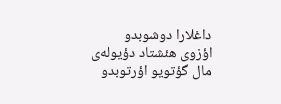داغلارا دوشوبدو
اؤزوی هئشتاد دؤیوله‌ی
مال گؤتویو اؤرتوبدو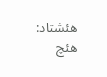هئشتاد: هئچ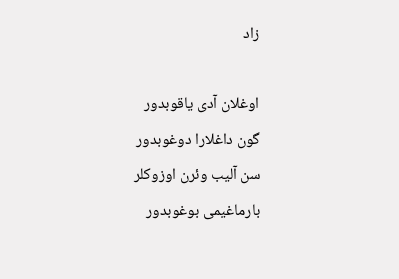زاد

اوغلان آدی یاقوبدور
گون داغلارا دوغوبدور
سن آلیب وئرن اوزوکلر
بارماغیمی بوغوبدور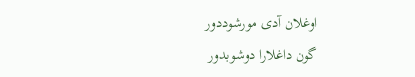اوغلان آدی مورشوددور
گون داغلارا دوشوبدور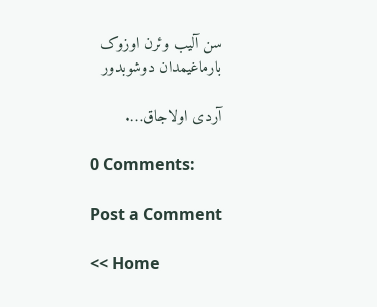سن آلیب وئرن اوزوک
بارماغیمدان دوشوبدور

آردی اولاجاق….

0 Comments:

Post a Comment

<< Home